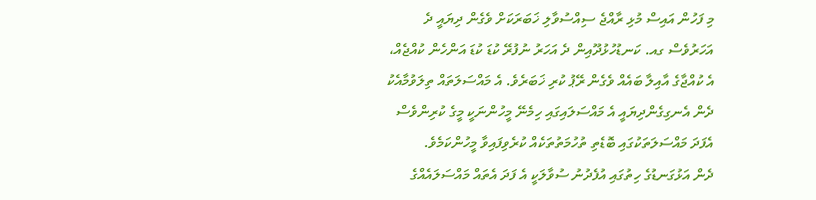މި ފަހުން އައިސް މުޅި ރާއްޖެ ސިއްސުވާލި ޚަބަރަކަށް ވެގެން ދިޔައީ ދެ އަހަރުވެސް ގއ. ކަނޑުހުޅުދޫއިން ދެ އަހަރު ނުފުރޭ ކުޑަ ކުޑަ އަންހެން ކުއްޖެއް، އެ ކުއްޖާގެ އާއިލާ ބައެއް ވެގެން ރޭޕު ކުރި ޚަބަރެވެ. އެ މައްސަލަތައް ތިލަވުމާއެކު ދެން އެނގިގެންދިޔައީ އެ މައްސަލައިގައި ހިމެނޭ މީހުންނަކީ މީގެ ކުރިންވެސް އެފަދަ މައްސަލަތަކުގައި ބޮޑެތި ތުހުމަތުތަކެއް ކުރެވިފައިވާ މީހުންކަމެވެ.
ދެން އަޅުގަނޑުގެ ހިތުގައި އުފެދުނު ސުވާލަކީ އެ ފަދަ އެތައް މައްސަލައެއްގެ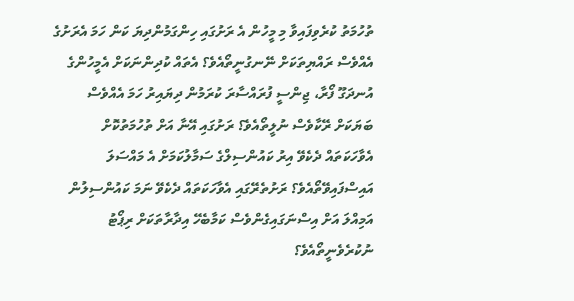ތުހުމަތު ކުރެވިފައިވާ މި މީހުން އެ ރަށުގައި ހިންގަމުންދިޔަ ކަން ހަމަ އެރަށުގެ އެއްވެސް ރައްޔިތަކަށް ނޭނގުނީތޯއެވެ؟ އެތައް ކުދިންނަކަށް އެމީހުންގެ އުނދަގޫ ފޯރާ، ޖިންސީ ފުރައްސާރަ ކުރަމުން ދިޔައިރު ހަމަ އެއްވެސް ބަޔަކަށް ރޭކާވެސް ނުލީތޯއެވެ؟ ރަށުގައި އޭނާ އަށް ތުހުމަތުކޮށް އެވާހަކަތައް ދެކެވޭ އިރު ކައުންސިލްގެ ސަމާލުކަމަށް އެ މައްސަލަ އައިސްފައިވޭތޯއެވެ؟ ރަށުތެރޭގައި އެވާހަކަތައް ދެކެވޭ ނަމަ ކައުންސިލުން އަމިއްލަ އަށް އިސްނަގައިގެންވެސް ކަމާބެހޭ އިދާރާތަކަށް ރިޕޯޓު ނުކުރެވެނީތޯއެވެ؟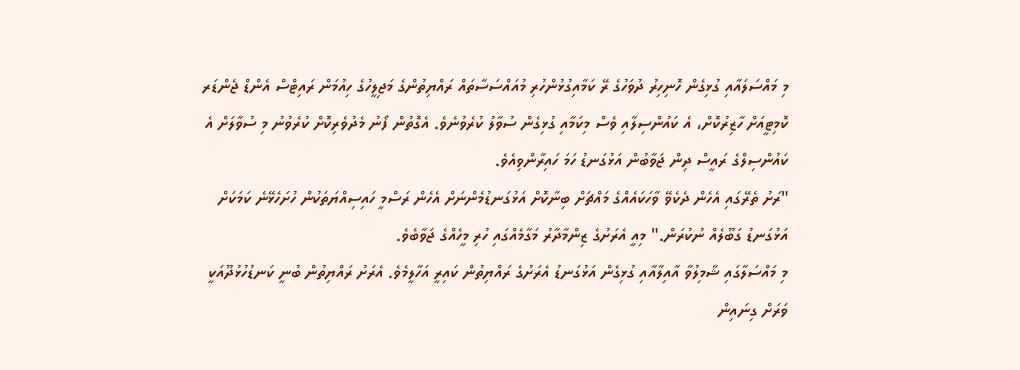މި މައްސަލައާއި ގުޅިގެން ހޮނިހިރު ދުވަހުގެ ރޭ ކަމާއިގުޅުންހުރި މުއައްސަސާތައް ރައްޔިތުންގެ މަޖިލީހުގެ ހިއުމަން ރައިޓްސް އެންޑް ޖެންޑަރ ކޮމިޓީއަށް ހާޒިރުކޮށް، އެ ކައުންސިލާއި ވެސް މިކަމާއި ގުޅިގެން ސުވާލު ކުރެވުނެވެ. އެގޮތުން ފޯނު މެދުވެރިކޮށް ކުރެވުނު މި ސުވާލަށް އެ ކައުންސިލްގެ ރައީސް ދިން ޖަވާބުން އަޅުގަނޑު ހަމަ ހައިރާންވިއެވެ.
"ރަށު ތެރޭގައި އެހެން ދެކެވޭ ވާހަކައެއްގެ މައްޗަށް ބިނާކޮށް އަޅުގަނޑުމެންނަށް އެހެން ރަސްމީ ހައިސިއްޔަތަކުން ހުށަހެޅޭނެ ކަމަކަށް އަޅުގަނޑު ގަބޫލެއް ނުކުރަން." މިއީ އެރަށުގެ ޒިންމާދާރު މަގާމެއްގައި ހުރި މީހެއްގެ ޖަވާބެވެ.
މި މައްސަލާގައި ޝާމިލުވާ އާއިލާއާއި ގުޅިގެން އަޅުގަނޑު އެރަށުގެ ރައްޔިތުން ކައިރީ އަހާލީމެވެ. އެރަށު ރައްޔިތުން ބުނީ ކަނޑުހުޅުދޫއަކީ ވަރަށް ގިނައިން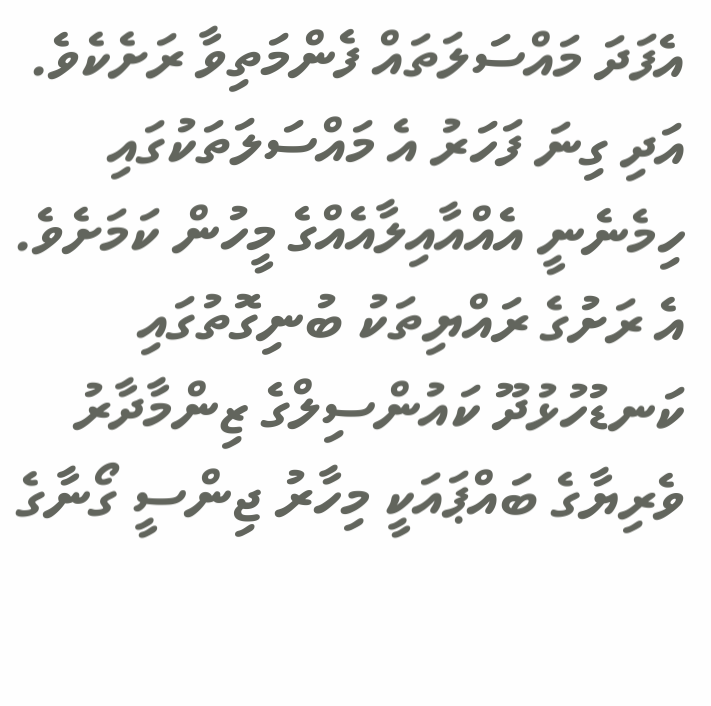އެފަދަ މައްސަލަތައް ފެންމަތިވާ ރަށެކެވެ. އަދި ގިނަ ފަހަރު އެ މައްސަލަތަކުގައި ހިމެނެނީ އެއްއާއިލާއެއްގެ މީހުން ކަމަށެވެ. އެ ރަށުގެ ރައްޔިތަކު ބުނިގޮތުގައި ކަނޑުހުޅުދޫ ކައުންސިލްގެ ޒިންމާދާރު ވެރިޔާގެ ބައްޕައަކީ މިހާރު ޖިންސީ ގޯނާގެ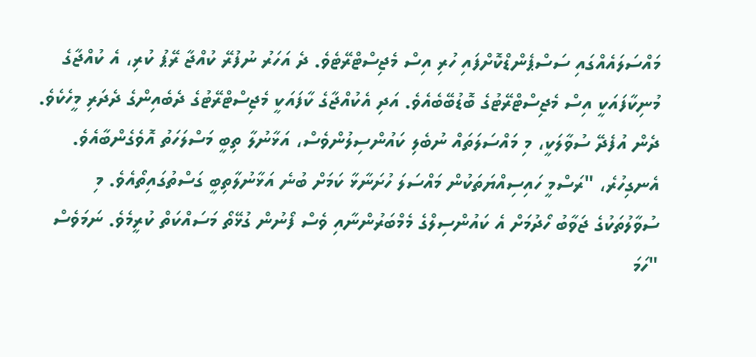މައްސަލައެއްގައި ސަސްޕެންޑްކޮށްފައި ހުރި އިސް މެޖިސްޓްރޭޓެވެ. ދެ އަހަރު ނުފުރޭ ކުއްޖާ ރޭޕު ކުރި، އެ ކުއްޖާގެ މުނިކާފައަކީ އިސް މެޖިސްޓްރޭޓުގެ ބޮޑުބޭބެއެވެ. އަދި އެކުއްޖާގެ ކާފައަކީ މެޖިސްޓްރޭޓުގެ ދެބެއިންގެ ދެދަރި މީހެކެވެ.
ދެން އުފެދޭ ސުވާލަކީ، މި މައްސަލަތައް ނުބެލި ކައުންސިލުންވެސް، އަޅާނުލާ ތިބީ މަސްލަހަތު އޮވެގެންބާއެވެ. އެނގިހުރެ، "ރަސްމީ ހައިސިއްޔަތަކުން މައްސަލަ ހުށަނާޅާ ކަމަށް ބުނެ އަޅާނުލާތިބީ ގަސްތުގައިތޯއެވެ. މި ސުވާލުތަކުގެ ޖަވާބު ހޯދުމަށް އެ ކައުންސިލްގެ މެމްބަރުންނާއި ވެސް ފޯނުން ގުޅޭތޯ މަސައްކަތް ކުރީމެވެ. ނަމަވެސް "ހަމަ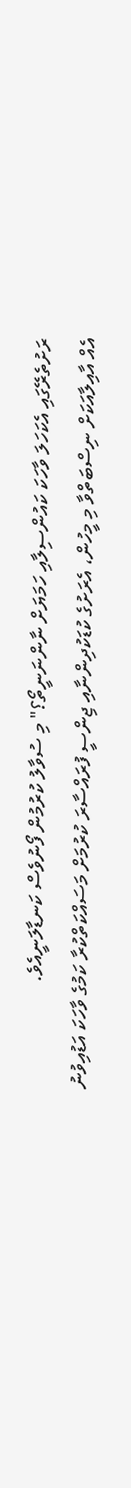ރަށުތެރޭގައި އެކަހަލަ ވާހަކަ ކައުންސިލާއި ހަމަޔަށް ނާންނަނީތޯ؟" މި ސުވާލު ކުރުމުން ފޯނުވެސް ކަނޑާލަނީއެވެ.
އެއް އާއިލާއަކަށް ނިސްބަތްވާ މި މީހުން، އެރަށުގެ ކުޑަކުދިންނާއި ޖިންސީ ފުރައްސާރަ ކުރުމަށް މަސައްކަތްކުރާ ކަމުގެ ވާހަކަ އަޑުއިވުނު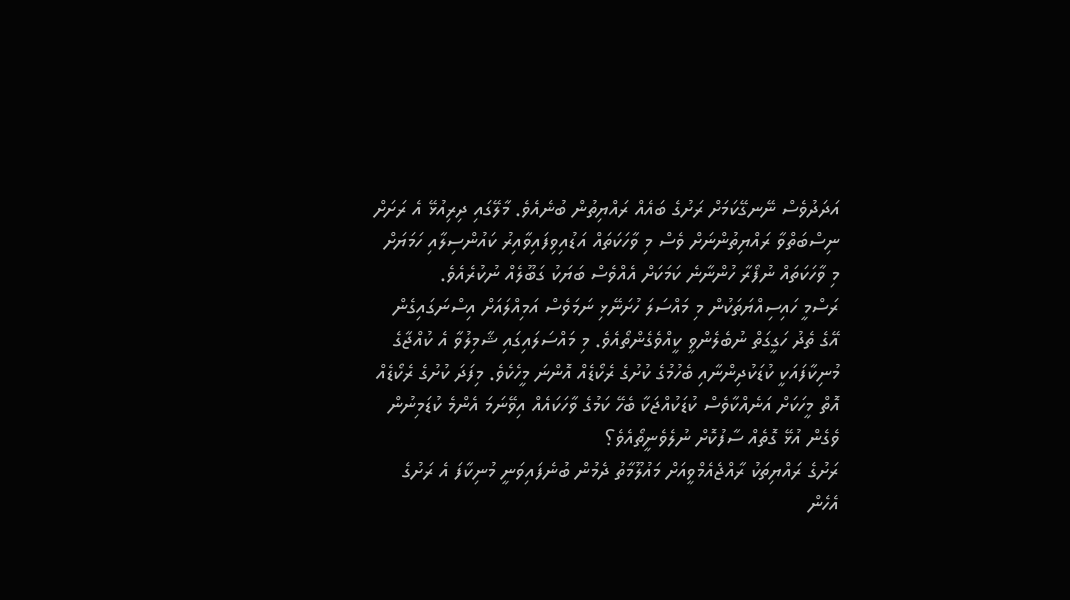އަދަދުވެސް ނޭނގޭކަމަށް ރަށުގެ ބައެއް ރައްޔިތުން ބުނެއެވެ. މާލޭގައި ދިރިއުޅޭ އެ ރަށަށް ނިސްބަތްވާ ރައްޔިތުންނަށް ވެސް މި ވާހަކަތައް އަޑުއިވިފައިވާއިރު ކައުންސިލާއި ހަމަޔަށް މި ވާހަކަތައް ނުފޯރާ ހުންނާނެ ކަމަކަށް އެއްވެސް ބަޔަކު ގަބޫލެއް ނުކުރެއެވެ.
ރަސްމީ ހައިސިއްޔަތަކުން މި މައްސަލަ ހުށަނޭޅި ނަމަވެސް އަމިއްލައަށް އިސްނަގައިގެން އޭގެ ތެދު ހަގީގަތް ނުބެލެންވީ ކީއްވެގެންތޯއެވެ. މި މައްސަލައިގައި ޝާމިލުވާ އެ ކުއްޖާގެ މުނިކާފައަކީ ކުޑަކުދިންނާއި ބެހުމުގެ ކުށުގެ ރެކޯޑެއް އޮންނަ މީހެކެވެ. މިފަދަ ކުށުގެ ރެކޯޑެއް އޮތް މީހަކަށް އަނެއްކާވެސް ކުޑަކުއްޖަކާ ބެހޭ ކަމުގެ ވާހަކައެއް އިވޭނަމަ އެންމެ ކުޑަމިނުން ވެގެން އުޅޭ ގޮތެއް ސާފުކޮށް ނުލެވެނީތޯއެވެ؟
ރަށުގެ ރައްޔިތަކު ރާއްޖެއެމްވީއަށް މައުލޫމާތު ދެމުން ބުނެފައިވަނީ މުނިކާފަ އެ ރަށުގެ އެހެން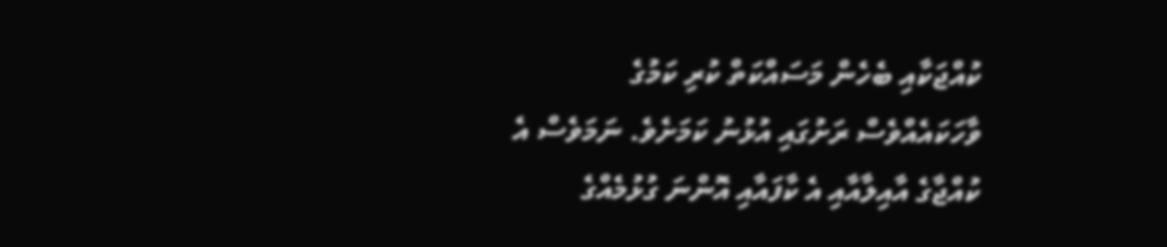ކުއްޖަކާއި ބެހެން މަސައްކަތް ކުރި ކަމުގެ ވާހަކައެއްވެސް ރަށުގައި އުޅުނު ކަމަށެވެ. ނަމަވެސް އެ ކުއްޖާގެ އާއިލާއާއި އެ ކާފައާއި އޮންނަ ގުޅުމެއްގެ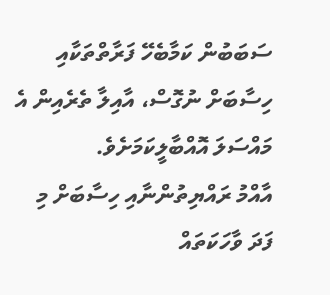ސަބަބުން ކަމާބެހޭ ފަރާތްތަކާއި ހިސާބަށް ނުގޮސް، އާއިލާ ތެރެއިން އެ މައްސަލަ އޮއްބާލީކަމަށެވެ.
އާއްމު ރައްޔިތުންނާއި ހިސާބަށް މި ފަދަ ވާހަކަތައް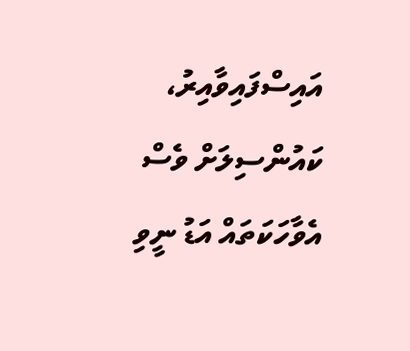އައިސްފައިވާއިރު، ކައުންސިލަށް ވެސް އެވާހަކަތައް އަޑު ނީވި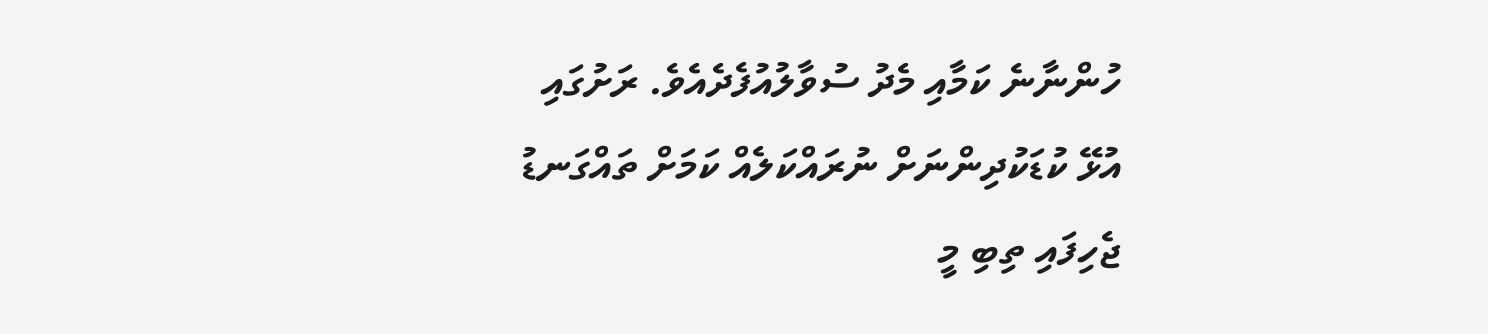ހުންނާނެ ކަމާއި މެދު ސުވާލުއުފެދެއެވެ. ރަށުގައި އުޅޭ ކުޑަކުދިންނަށް ނުރައްކަލެއް ކަމަށް ތައްގަނޑު ޖެހިފައި ތިބި މީ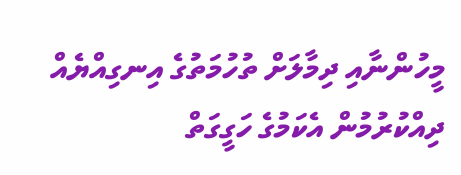މީހުންނާއި ދިމާލަށް ތުހުމަތުގެ އިނގިއްޔެއް ދިއްކުރުމުން އެކަމުގެ ހަގީގަތް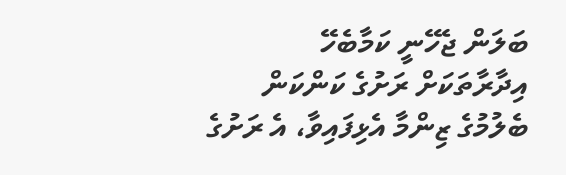ބަލަން ޖެހޭނީ ކަމާބެހޭ އިދާރާތަކަށް ރަށުގެ ކަންކަން ބެލުމުގެ ޒިންމާ އެޅިފައިވާ، އެ ރަށުގެ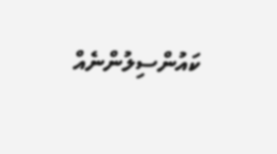ކައުންސިލުންނެއް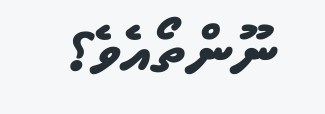ނޫންތޯއެވެ؟